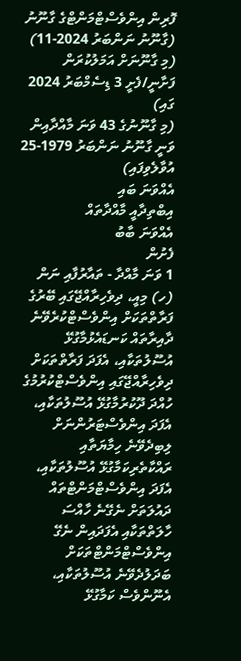ފޮރިން އިންވެސްޓްމަންޓްގެ ގާނޫނު
(ގާނޫނު ނަންބަރު 2024-11)
(މި ގާނޫނަށް އަމަލުކުރަން ފަށާނީ/ފެށީ 3 ޑިސެމްބަރު 2024 ގައި)
(މި ގާނޫނުގެ 43 ވަނަ މާއްދާއިން ވަނީ ގާނޫނު ނަންބަރު 1979-25 އުވާލެވިފައި)
އެއްވަނަ ބައި
އިބްތިދާއީ މާއްދާތައް
އެއްވަނަ ބާބު
ފެށުން
1 ވަނަ މާއްދާ - ތައާރުފާއި ނަން
(ހ) މިއީ، ދިވެހިރާއްޖޭގައި ބޭރުގެ ފަރާތްތަކަށް އިންވެސްޓްކުރެވޭނެ ދާއިރާތައް ކަނޑައެޅުމާގުޅޭ އުސޫލުތަކާއި، އެފަދަ ފަރާތްތަކަށް ދިވެހިރާއްޖޭގައި އިންވެސްޓްކުރުމުގެ ހުއްދަ ދޫކުރުމާގުޅޭ އުސޫލުތަކާއި، އެފަދަ އިންވެސްޓަރުންނަށް ލިބިދެވޭނެ ހިމާޔަތާއި ރައްކާތެރިކަމާގުޅޭ އުސޫލުތަކާއި، އެފަދަ އިންވެސްޓްމަންޓްތައް ދައުލަތަށް ނެގޭނެ ހާއްސަ ހާލަތްތަކާއި އެފަދައިން ނެގޭ އިންވެސްޓްމަންޓްތަކަށް ބަދަލުދެވޭނެ އުސޫލުތަކާއި، އެނޫންވެސް ކަމާގުޅޭ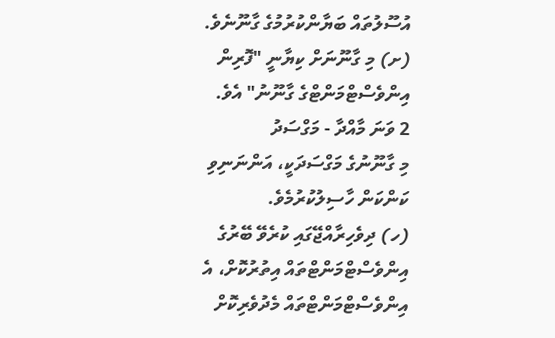އުސޫލުތައް ބަޔާންކުރުމުގެ ގާނޫނެވެ.
(ށ) މި ގާނޫނަށް ކިޔާނީ "ފޮރިން އިންވެސްޓްމަންޓްގެ ގާނޫނު" އެވެ.
2 ވަނަ މާއްދާ - މަގްސަދު
މި ގާނޫނުގެ މަގްސަދަކީ، އަންނަނިވި ކަންކަން ހާސިލުކުރުމެވެ.
(ހ) ދިވެހިރާއްޖޭގައި ކުރެވޭ ބޭރުގެ އިންވެސްޓްމަންޓްތައް އިތުރުކޮށް، އެ އިންވެސްޓްމަންޓްތައް މެދުވެރިކޮށް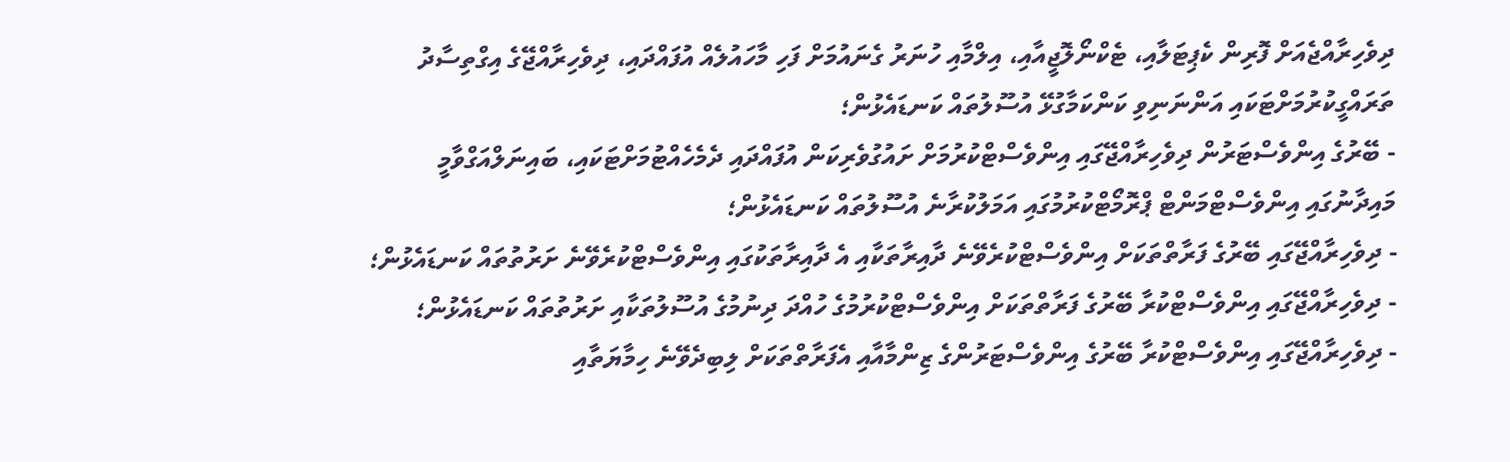ދިވެހިރާއްޖެއަށް ފޮރިން ކެޕިޓަލާއި، ޓެކްނޯލޮޖީއާއި، އިލްމާއި ހުނަރު ގެނައުމަށް ފަހި މާހައުލެއް އުފައްދައި، ދިވެހިރާއްޖޭގެ އިގްތިސާދު ތަރައްގީކުރުމަށްޓަކައި އަންނަނިވި ކަންކަމާގުޅޭ އުސޫލުތައް ކަނޑައެޅުން؛
- ބޭރުގެ އިންވެސްޓަރުން ދިވެހިރާއްޖޭގައި އިންވެސްޓްކުރުމަށް ށައުގުވެރިކަން އުފައްދައި ދެމެހެއްޓުމަށްޓަކައި، ބައިނަލްއަގްވާމީ މައިދާނުގައި އިންވެސްޓްމަންޓް ޕްރޮމޯޓްކުރުމުގައި އަމަލުކުރާނެ އުސޫލުތައް ކަނޑައެޅުން؛
- ދިވެހިރާއްޖޭގައި ބޭރުގެ ފަރާތްތަކަށް އިންވެސްޓްކުރެވޭނެ ދާއިރާތަކާއި އެ ދާއިރާތަކުގައި އިންވެސްޓްކުރެވޭނެ ށަރުތުތައް ކަނޑައެޅުން؛
- ދިވެހިރާއްޖޭގައި އިންވެސްޓްކުރާ ބޭރުގެ ފަރާތްތަކަށް އިންވެސްޓްކުރުމުގެ ހުއްދަ ދިނުމުގެ އުސޫލުތަކާއި ށަރުތުތައް ކަނޑައެޅުން؛
- ދިވެހިރާއްޖޭގައި އިންވެސްޓްކުރާ ބޭރުގެ އިންވެސްޓަރުންގެ ޒިންމާއާއި އެފަރާތްތަކަށް ލިބިދެވޭނެ ހިމާޔަތާއި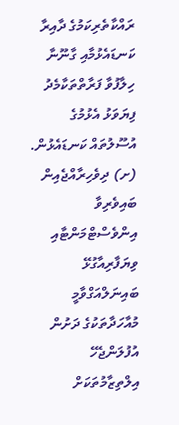ރައްކާތެރިކަމުގެ ދާއިރާ ކަނޑައެޅުމާއި ގާނޫނާ ހިލާފުވާ ފަރާތްތަކާމެދު ފިޔަވަޅު އެޅުމުގެ އުސޫލުތައް ކަނޑައެޅުން.
(ށ) ދިވެހިރާއްޖެއިން ބައިވެރިވާ އިންވެސްޓްމަންޓާއި ވިޔަފާރިއާގުޅޭ ބައިނަލްއަގްވާމީ މުއާހަދާތަކުގެ ދަށުން އުފުލަންޖެހޭ އިލްތިޒާމުތަކަށް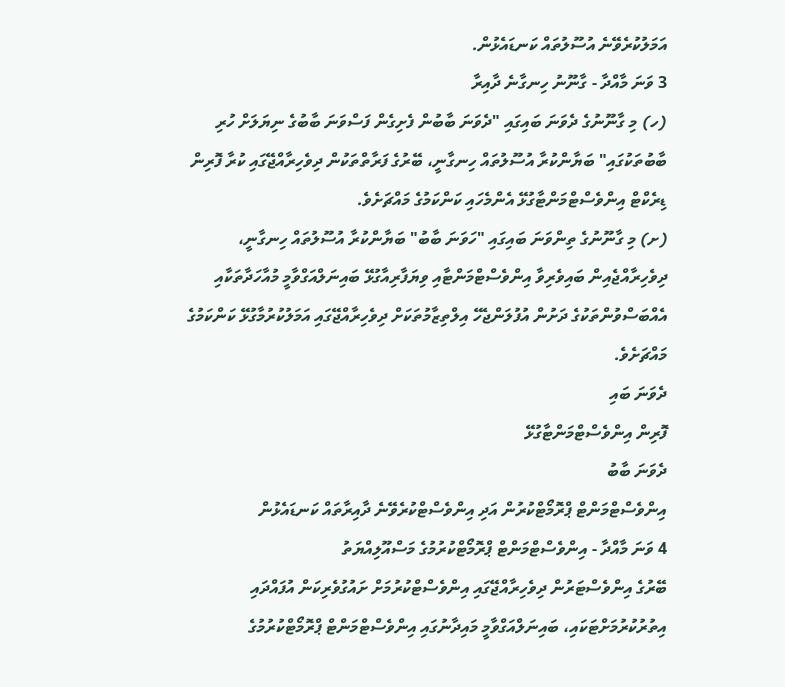އަމަލުކުރެވޭނެ އުސޫލުތައް ކަނޑައެޅުން.
3 ވަނަ މާއްދާ - ގާނޫނު ހިނގާނެ ދާއިރާ
(ހ) މި ގާނޫނުގެ ދެވަނަ ބައިގައި "ދެވަނަ ބާބުން ފެށިގެން ފަސްވަނަ ބާބުގެ ނިޔަލަށް ހުރި ބާބުތަކުގައި" ބަޔާންކުރާ އުސޫލުތައް ހިނގާނީ، ބޭރުގެ ފަރާތްތަކުން ދިވެހިރާއްޖޭގައި ކުރާ ފޮރިން ޑިރެކްޓް އިންވެސްޓްމަންޓާގުޅޭ އެންމެހައި ކަންކަމުގެ މައްޗަށެވެ.
(ށ) މި ގާނޫނުގެ ތިންވަނަ ބައިގައި "ހަވަނަ ބާބު" ބަޔާންކުރާ އުސޫލުތައް ހިނގާނީ، ދިވެހިރާއްޖެއިން ބައިވެރިވާ އިންވެސްޓްމަންޓާއި ވިޔަފާރިއާގުޅޭ ބައިނަލްއަގްވާމީ މުއާހަދާތަކާއި އެއްބަސްވުންތަކުގެ ދަށުން އުފުލަންޖެހޭ އިލްތިޒާމުތަކަށް ދިވެހިރާއްޖޭގައި އަމަލުކުރުމާގުޅޭ ކަންކަމުގެ މައްޗަށެވެ.
ދެވަނަ ބައި
ފޮރިން އިންވެސްޓްމަންޓާގުޅޭ
ދެވަނަ ބާބު
އިންވެސްޓްމަންޓް ޕްރޮމޯޓްކުރުން އަދި އިންވެސްޓްކުރެވޭނެ ދާއިރާތައް ކަނޑައެޅުން
4 ވަނަ މާއްދާ - އިންވެސްޓްމަންޓް ޕްރޮމޯޓްކުރުމުގެ މަސްއޫލިއްޔަތު
ބޭރުގެ އިންވެސްޓަރުން ދިވެހިރާއްޖޭގައި އިންވެސްޓްކުރުމަށް ށައުގުވެރިކަން އުފައްދައި އިތުރުކުރުމަށްޓަކައި، ބައިނަލްއަގްވާމީ މައިދާނުގައި އިންވެސްޓްމަންޓް ޕްރޮމޯޓްކުރުމުގެ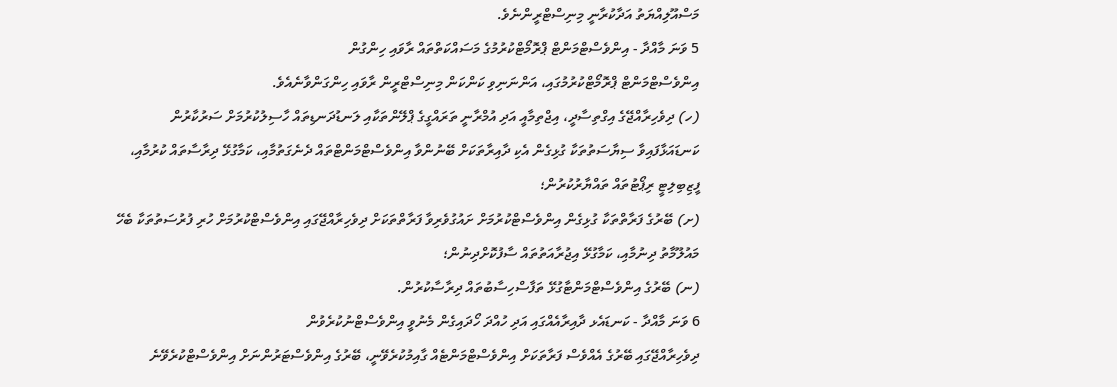މަސްއޫލިއްޔަތު އަދާކުރާނީ މިނިސްޓްރީންނެވެ.
5 ވަނަ މާއްދާ - އިންވެސްޓްމަންޓް ޕްރޮމޯޓްކުރުމުގެ މަސައްކަތްތައް ރާވައި ހިންގުން
އިންވެސްޓްމަންޓް ޕްރޮމޯޓްކުރުމުގައި، އަންނަނިވި ކަންކަން މިނިސްޓްރީން ރާވައި ހިންގަންވާނެއެވެ.
(ހ) ދިވެހިރާއްޖޭގެ އިގްތިސާދީ، އިޖްތިމާއީ އަދި އުމްރާނީ ތަރައްގީގެ ޕްލޭންތަކާއި ލަނޑުދަނޑިތައް ހާސިލުކުރުމަށް ސަރުކާރުން ކަނޑައަޅާފައިވާ ސިޔާސަތުތަކާ ގުޅިގެން އެކި ދާއިރާތަކަށް ބޭނުންވާ އިންވެސްޓްމަންޓްތައް ދެނެގަތުމާއި، ކަމާގުޅޭ ދިރާސާތައް ކުރުމާއި، ފީޒިބިލިޓީ ރިޕޯޓުތައް ތައްޔާރުކުރުން؛
(ށ) ބޭރުގެ ފަރާތްތަކާ ގުޅިގެން އިންވެސްޓްކުރުމަށް ށައުގުވެރިވާ ފަރާތްތަކަށް ދިވެހިރާއްޖޭގައި އިންވެސްޓްކުރުމަށް ހުރި ފުރުސަތުތަކާ ބެހޭ މައުލޫމާތު ދިނުމާއި، ކަމާގުޅޭ އިޖުރާއަތުތައް ސާފުކޮށްދިނުން؛
(ނ) ބޭރުގެ އިންވެސްޓްމަންޓާގުޅޭ ތަފާސްހިސާބުތައް ދިރާސާކުރުން.
6 ވަނަ މާއްދާ - ކަނޑައެޅ ދާއިރާއެއްގައި އަދި ހުއްދަ ހޯދައިގެން މެނުވީ އިންވެސްޓްނުކުރެވުން
ދިވެހިރާއްޖޭގައި ބޭރުގެ އެއްވެސް ފަރާތަކަށް އިންވެސްޓްމަންޓެއް ގާއިމުކުރެވޭނީ، ބޭރުގެ އިންވެސްޓަރުންނަށް އިންވެސްޓްކުރެވޭނެ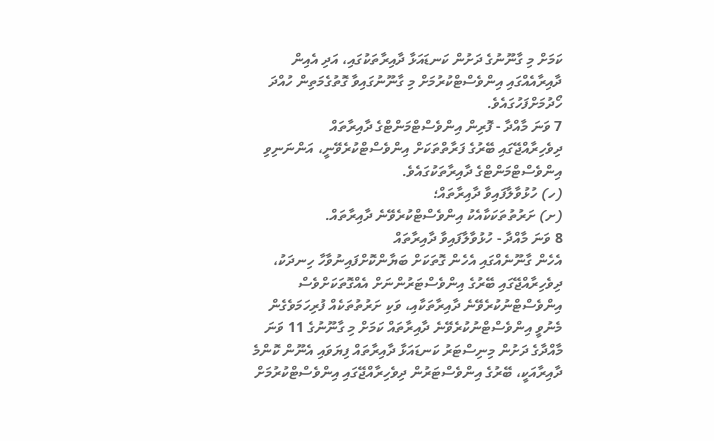ކަމަށް މި ގާނޫނުގެ ދަށުން ކަނޑައަޅާ ދާއިރާތަކުގައި، އަދި އެއިން ދާއިރާއެއްގައި އިންވެސްޓްކުރުމަށް މި ގާނޫނުގައިވާ ގޮތުގެމަތިން ހުއްދަ ހޯދުމަށްފަހުގައެވެ.
7 ވަނަ މާއްދާ - ފޮރިން އިންވެސްޓްމަންޓްގެ ދާއިރާތައް
ދިވެހިރާއްޖޭގައި ބޭރުގެ ފަރާތްތަކަށް އިންވެސްޓްކުރެވޭނީ، އަންނަނިވި އިންވެސްޓްމަންޓްގެ ދާއިރާތަކުގައެވެ.
(ހ) ހުޅުވާލާފައިވާ ދާއިރާތައް؛
(ށ) ށަރުތުތަކަކާއެކު އިންވެސްޓްކުރެވޭނެ ދާއިރާތައް.
8 ވަނަ މާއްދާ - ހުޅުވާލާފައިވާ ދާއިރާތައް
އެހެން ގާނޫނެއްގައި އެހެން ގޮތަކަށް ބަޔާންކޮށްފައިނުވާހާ ހިނދަކު، ދިވެހިރާއްޖޭގައި ބޭރުގެ އިންވެސްޓަރުންނަށް އެއްގޮތަކަށްވެސް އިންވެސްޓްނުކުރެވޭނެ ދާއިރާތަކާއި، ވަކި ށަރުތުތަކެއް ފުރިހަމަވެގެން މެނުވީ އިންވެސްޓްނުކުރެވޭނެ ދާއިރާތައް ކަމަށް މި ގާނޫނުގެ 11 ވަނަ މާއްދާގެ ދަށުން މިނިސްޓަރު ކަނޑައަޅާ ދާއިރާތައް ފިޔަވައި އެނޫން ކޮންމެ ދާއިރާއަކީ، ބޭރުގެ އިންވެސްޓަރުން ދިވެހިރާއްޖޭގައި އިންވެސްޓްކުރުމަށް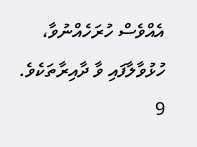އެއްވެސް ހުރަހެއްނުވާ، ހުޅުވާލާފައި ވާ ދާއިރާތަކެވެ.
9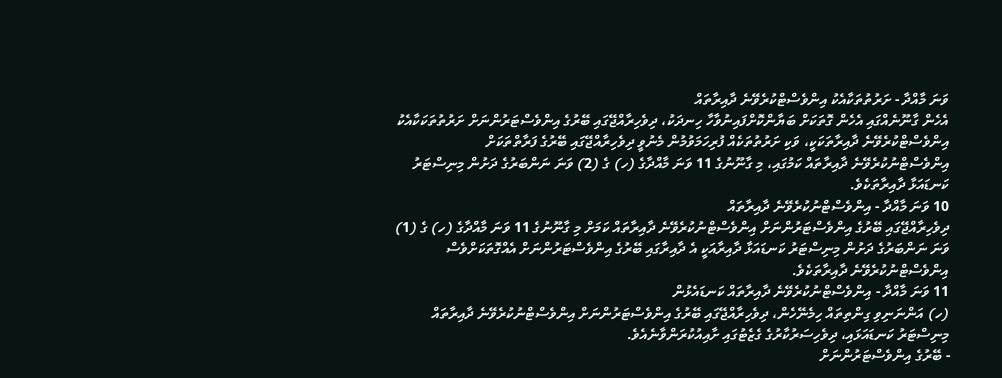ވަނަ މާއްދާ - ށަރުތުތަކާއެކު އިންވެސްޓްކުރެވޭނެ ދާއިރާތައް
އެހެން ގާނޫނެއްގައި އެހެން ގޮތަކަށް ބަޔާންކޮށްފައިނުވާހާ ހިނދަކު، ދިވެހިރާއްޖޭގައި ބޭރުގެ އިންވެސްޓަރުންނަށް ށަރުތުތަކަކާއެކު އިންވެސްޓްކުރެވޭނެ ދާއިރާތަކަކީ، ވަކި ށަރުތުތަކެއް ފުރިހަމަވުމުން މެނުވީ ދިވެހިރާއްޖޭގައި ބޭރުގެ ފަރާތްތަކަށް އިންވެސްޓްނުކުރެވޭނެ ދާއިރާތައް ކަމުގައި، މި ގާނޫނުގެ 11 ވަނަ މާއްދާގެ (ހ) ގެ (2) ވަނަ ނަންބަރުގެ ދަށުން މިނިސްޓަރު ކަނޑައަޅާ ދާއިރާތަކެވެ.
10 ވަނަ މާއްދާ - އިންވެސްޓްނުކުރެވޭނެ ދާއިރާތައް
ދިވެހިރާއްޖޭގައި ބޭރުގެ އިންވެސްޓަރުންނަށް އިންވެސްޓްނުކުރެވޭނެ ދާއިރާތައް ކަމަށް މި ގާނޫނުގެ 11 ވަނަ މާއްދާގެ (ހ) ގެ (1) ވަނަ ނަންބަރުގެ ދަށުން މިނިސްޓަރު ކަނޑައަޅާ ދާއިރާއަކީ އެ ދާއިރާގައި ބޭރުގެ އިންވެސްޓަރުންނަށް އެއްގޮތަކަށްވެސް އިންވެސްޓްނުކުރެވޭނެ ދާއިރާތަކެވެ.
11 ވަނަ މާއްދާ - އިންވެސްޓްނުކުރެވޭނެ ދާއިރާތައް ކަނޑައެޅުން
(ހ) އަންނަނިވި ގިންތިތައް ހިމެނޭހެން، ދިވެހިރާއްޖޭގައި ބޭރުގެ އިންވެސްޓަރުންނަށް އިންވެސްޓްނުކުރެވޭނެ ދާއިރާތައް މިނިސްޓަރު ކަނޑައަޅައި، ދިވެހިސަރުކާރުގެ ގެޒެޓުގައި ށާއިއުކުރަންވާނެއެވެ.
- ބޭރުގެ އިންވެސްޓަރުންނަށް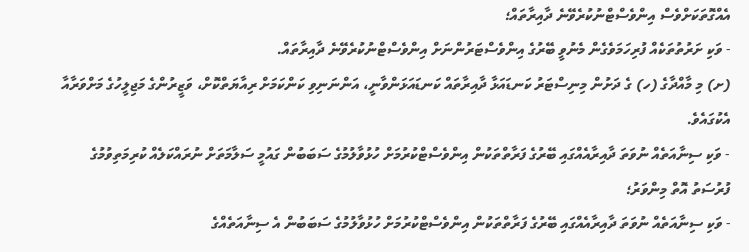އެއްގޮތަކަށްވެސް އިންވެސްޓްނުކުރެވޭނެ ދާއިރާތައް؛
- ވަކި ށަރުތުތަކެއް ފުރިހަމަވެގެން މެނުވީ ބޭރުގެ އިންވެސްޓަރުންނަށް އިންވެސްޓްނުކުރެވޭނެ ދާއިރާތައް.
(ށ) މި މާއްދާގެ (ހ) ގެ ދަށުން މިނިސްޓަރު ކަނޑައަޅާ ދާއިރާތައް ކަނޑައަޅަންވާނީ، އަންނަނިވި ކަންކަމަށް ރިއާޔަތްކޮށް، ވަޒީރުންގެ މަޖިލީހުގެ މަށްވަރާއާ އެކުގައެވެ.
- ވަކި ސިނާއަތެއް ނުވަތަ ދާއިރާއެއްގައި ބޭރުގެ ފަރާތްތަކުން އިންވެސްޓްކުރުމަށް ހުޅުވާލުމުގެ ސަބަބުން ގައުމީ ސަލާމަތަށް ނުރައްކަލެއް ކުރިމަތިވުމުގެ ފުރުސަތު އޮތް މިންވަރު؛
- ވަކި ސިނާއަތެއް ނުވަތަ ދާއިރާއެއްގައި ބޭރުގެ ފަރާތްތަކުން އިންވެސްޓްކުރުމަށް ހުޅުވާލުމުގެ ސަބަބުން އެ ސިނާއަތެއްގެ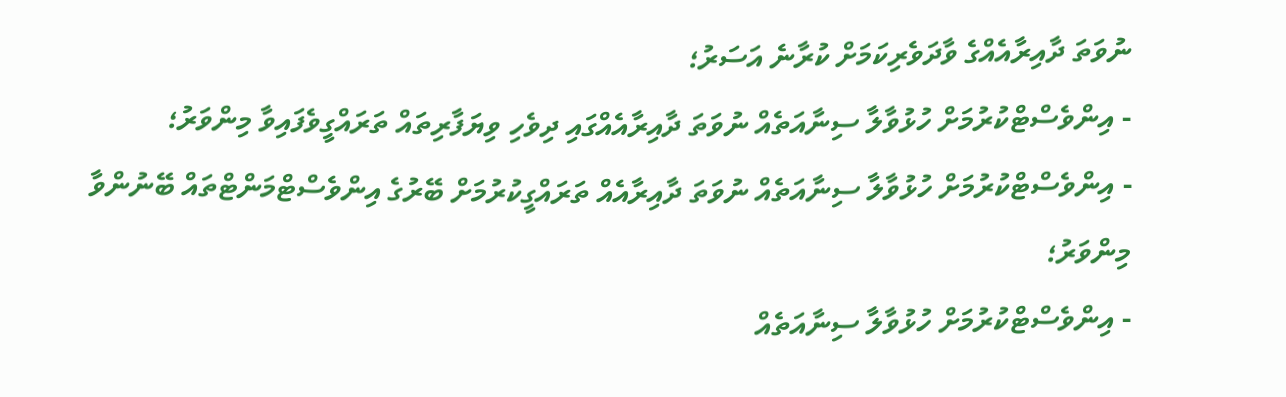ނުވަތަ ދާއިރާއެއްގެ ވާދަވެރިކަމަށް ކުރާނެ އަސަރު؛
- އިންވެސްޓްކުރުމަށް ހުޅުވާލާ ސިނާއަތެއް ނުވަތަ ދާއިރާއެއްގައި ދިވެހި ވިޔަފާރިތައް ތަރައްގީވެފައިވާ މިންވަރު؛
- އިންވެސްޓްކުރުމަށް ހުޅުވާލާ ސިނާއަތެއް ނުވަތަ ދާއިރާއެއް ތަރައްގީކުރުމަށް ބޭރުގެ އިންވެސްޓްމަންޓްތައް ބޭނުންވާ މިންވަރު؛
- އިންވެސްޓްކުރުމަށް ހުޅުވާލާ ސިނާއަތެއް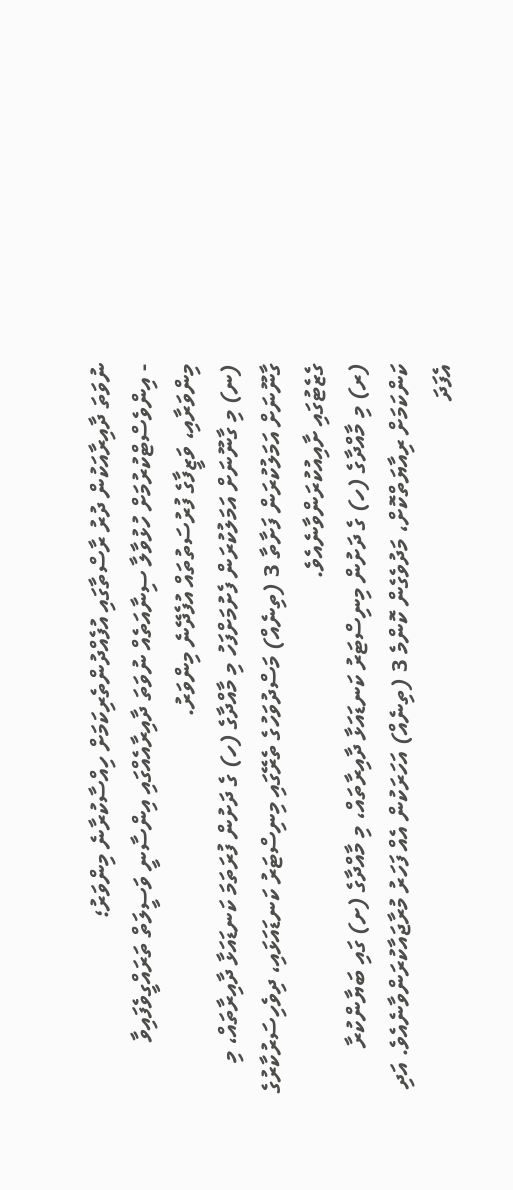ނުވަތަ ދާއިރާއަކުން ދުރު ރާސްތާގައި އުފެއްދުންތެރިކަމަށް ހިއްސާކުރާނެ މިންވަރު؛
- އިންވެސްޓްކުރުމަށް ހުޅުވާލާ ސިނާއަތެއް ނުވަތަ ދާއިރާއެއްގައި އިންސާނީ ވަސީލަތް ތަރައްގީވެފައިވާ މިންވަރާއި، ވަޒީފާގެ ފުރުސަތުތައް އުފެދޭނެ މިންވަރު.
(ނ) މި ގާނޫނަށް އަމަލުކުރަން ފެށުމަށްފަހު މި މާއްދާގެ (ހ) ގެ ދަށުން ފުރަތަމަ ކަނޑައަޅާ ދާއިރާތައް، މި ގާނޫނަށް އަމަލުކުރަން ފަށާތާ 3 (ތިނެއް) މަސްދުވަހުގެ ތެރޭގައި މިނިސްޓަރު ކަނޑައަޅައި، ދިވެހިސަރުކާރުގެ ގެޒެޓުގައި ށާއިއުކުރަންވާނެއެވެ.
(ރ) މި މާއްދާގެ (ހ) ގެ ދަށުން މިނިސްޓަރު ކަނޑައަޅާ ދާއިރާތައް، މި މާއްދާގެ (ށ) ގައި ބަޔާންކުރާ ކަންކަމަށް ރިއާޔަތްކޮށް، މަދުވެގެން ކޮންމެ 3 (ތިނެއް) އަހަރަކުން އެއް ފަހަރު މުރާޖައާކުރަންވާނެއެވެ. އަދި އެފަދަ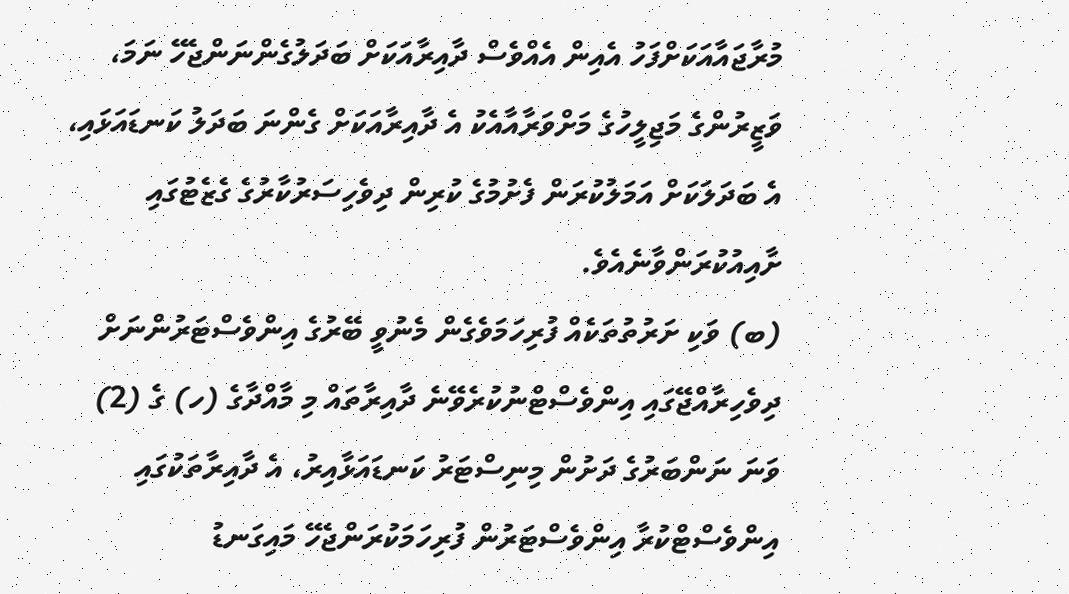މުރާޖައާއަކަށްފަހު އެއިން އެއްވެސް ދާއިރާއަކަށް ބަދަލުގެންނަންޖެހޭ ނަމަ، ވަޒީރުންގެ މަޖިލީހުގެ މަށްވަރާއާއެކު އެ ދާއިރާއަކަށް ގެންނަ ބަދަލު ކަނޑައަޅައި، އެ ބަދަލަކަށް އަމަލުކުރަން ފެށުމުގެ ކުރިން ދިވެހިސަރުކާރުގެ ގެޒެޓުގައި ށާއިއުކުރަންވާނެއެވެ.
(ބ) ވަކި ށަރުތުތަކެއް ފުރިހަމަވެގެން މެނުވީ ބޭރުގެ އިންވެސްޓަރުންނަށް ދިވެހިރާއްޖޭގައި އިންވެސްޓްނުކުރެވޭނެ ދާއިރާތައް މި މާއްދާގެ (ހ) ގެ (2) ވަނަ ނަންބަރުގެ ދަށުން މިނިސްޓަރު ކަނޑައަޅާއިރު، އެ ދާއިރާތަކުގައި އިންވެސްޓްކުރާ އިންވެސްޓަރުން ފުރިހަމަކުރަންޖެހޭ މައިގަނޑު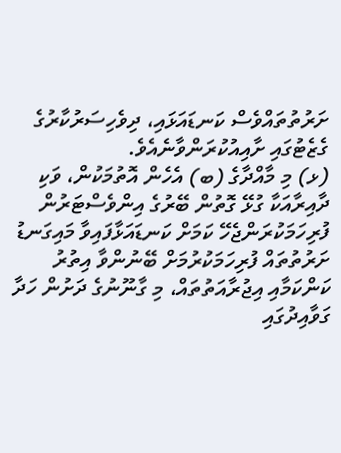ށަރުތުތައްވެސް ކަނޑައަޅައި، ދިވެހިސަރުކާރުގެ ގެޒެޓުގައި ށާއިއުކުރަންވާނެއެވެ.
(ޅ) މި މާއްދާގެ (ބ) އެހެން އޮތުމަކުން، ވަކި ދާއިރާއަކާ ގުޅޭ ގޮތުން ބޭރުގެ އިންވެސްޓަރުން ފުރިހަމަކުރަންޖެހޭ ކަމަށް ކަނޑައަޅާފައިވާ މައިގަނޑު ށަރުތުތައް ފުރިހަމަކުރުމަށް ބޭނުންވާ އިތުރު ކަންކަމާއި އިޖުރާއަތުތައް، މި ގާނޫނުގެ ދަށުން ހަދާ ގަވާއިދުގައި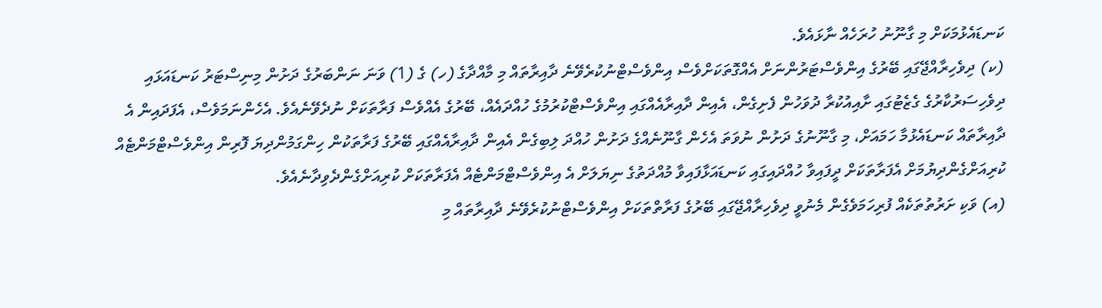ކަނޑައެޅުމަކަށް މި ގާނޫނު ހުރަހެއް ނާޅައެވެ.
(ކ) ދިވެހިރާއްޖޭގައި ބޭރުގެ އިންވެސްޓަރުންނަށް އެއްގޮތަކަށްވެސް އިންވެސްޓްނުކުރެވޭނެ ދާއިރާތައް މި މާއްދާގެ (ހ) ގެ (1) ވަނަ ނަންބަރުގެ ދަށުން މިނިސްޓަރު ކަނޑައަޅައި ދިވެހިސަރުކާރުގެ ގެޒެޓުގައި ށާއިއުކުރާ ދުވަހުން ފެށިގެން، އެއިން ދާއިރާއެއްގައި އިންވެސްޓްކުރުމުގެ ހުއްދައެއް، ބޭރުގެ އެއްވެސް ފަރާތަކަށް ނުދެވޭނެއެވެ. އެހެންނަމަވެސް، އެފަދައިން އެ ދާއިރާތައް ކަނޑައެޅުމާ ހަމައަށް، މި ގާނޫނުގެ ދަށުން ނުވަތަ އެހެން ގާނޫނެއްގެ ދަށުން ހުއްދަ ލިބިގެން އެއިން ދާއިރާއެއްގައި ބޭރުގެ ފަރާތަކުން ހިންގަމުންދިޔަ ފޮރިން އިންވެސްޓްމަންޓެއް ކުރިއަށްގެންދިޔުމަށް އެފަރާތަކަށް ދީފައިވާ ހުއްދައިގައި ކަނޑައަޅާފައިވާ މުއްދަތުގެ ނިޔަލަށް އެ އިންވެސްޓްމަންޓެއް އެފަރާތަކަށް ކުރިއަށްގެންދެވިދާނެއެވެ.
(އ) ވަކި ށަރުތުތަކެއް ފުރިހަމަވެގެން މެނުވީ ދިވެހިރާއްޖޭގައި ބޭރުގެ ފަރާތްތަކަށް އިންވެސްޓްނުކުރެވޭނެ ދާއިރާތައް މި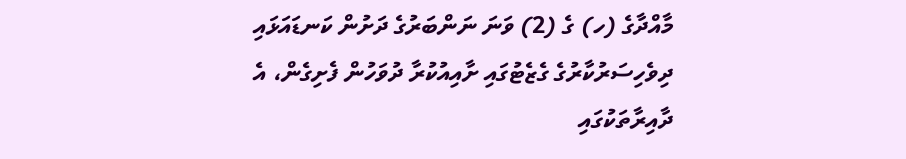މާއްދާގެ (ހ) ގެ (2) ވަނަ ނަންބަރުގެ ދަށުން ކަނޑައަޅައި ދިވެހިސަރުކާރުގެ ގެޒެޓުގައި ށާއިއުކުރާ ދުވަހުން ފެށިގެން، އެ ދާއިރާތަކުގައި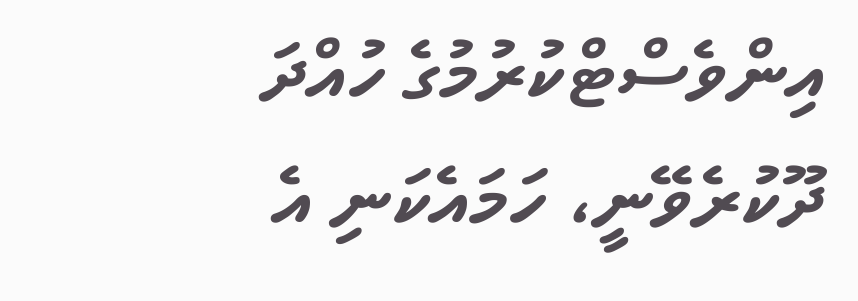އިންވެސްޓްކުރުމުގެ ހުއްދަ ދޫކުރެވޭނީ، ހަމައެކަނި އެ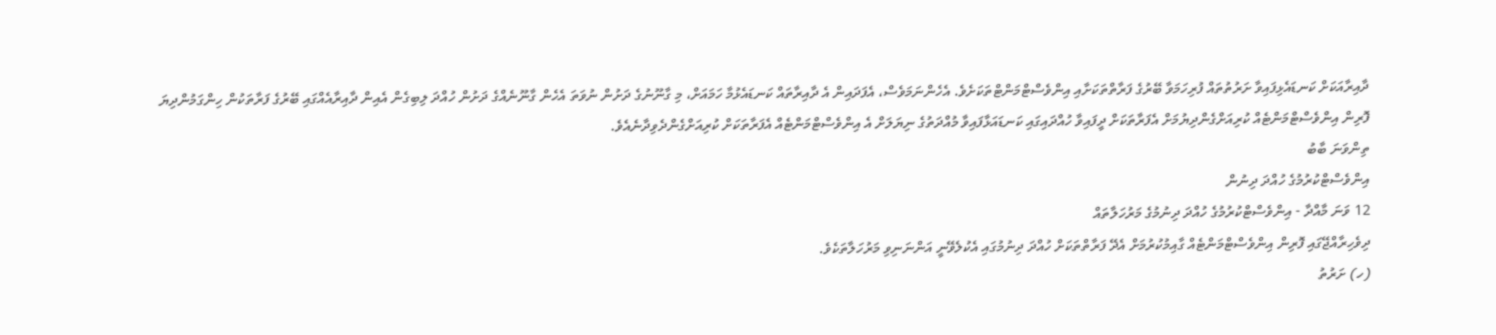ދާއިރާއަކަށް ކަނޑައެޅިފައިވާ ށަރުތުތައް ފުރިހަމަވާ ބޭރުގެ ފަރާތްތަކަށާއި އިންވެސްޓްމަންޓްތަކަށެވެ. އެހެންނަމަވެސް، އެފަދައިން އެ ދާއިރާތައް ކަނޑައެޅުމާ ހަމައަށް، މި ގާނޫނުގެ ދަށުން ނުވަތަ އެހެން ގާނޫނެއްގެ ދަށުން ހުއްދަ ލިބިގެން އެއިން ދާއިރާއެއްގައި ބޭރުގެ ފަރާތަކުން ހިންގަމުންދިޔަ ފޮރިން އިންވެސްޓްމަންޓެއް ކުރިއަށްގެންދިޔުމަށް އެފަރާތަކަށް ދީފައިވާ ހުއްދައިގައި ކަނޑައަޅާފައިވާ މުއްދަތުގެ ނިޔަލަށް އެ އިންވެސްޓްމަންޓެއް އެފަރާތަކަށް ކުރިއަށްގެންދެވިދާނެއެވެ.
ތިންވަނަ ބާބު
އިންވެސްޓްކުރުމުގެ ހުއްދަ ދިނުން
12 ވަނަ މާއްދާ - އިންވެސްޓްކުރުމުގެ ހުއްދަ ދިނުމުގެ މަރުހަލާތައް
ދިވެހިރާއްޖޭގައި ފޮރިން އިންވެސްޓްމަންޓެއް ގާއިމުކުރުމަށް އެދޭ ފަރާތްތަކަށް ހުއްދަ ދިނުމުގައި އެކުލެވޭނީ އަންނަނިވި މަރުހަލާތަކެވެ.
(ހ) ށަރުތު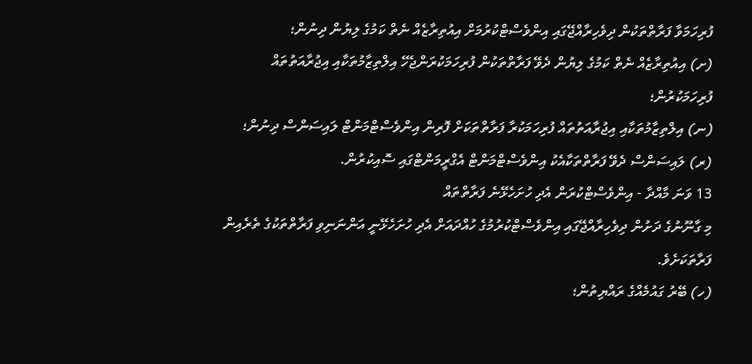ފުރިހަމަވާ ފަރާތްތަކުން ދިވެހިރާއްޖޭގައި އިންވެސްޓްކުރުމަށް އިއުތިރާޒެއް ނެތް ކަމުގެ ލިޔުން ދިނުން؛
(ށ) އިއުތިރާޒެއް ނެތް ކަމުގެ ލިޔުން ދެވޭ ފަރާތްތަކުން ފުރިހަމަކުރަންޖެހޭ އިލްތިޒާމުތަކާއި އިޖުރާއަތުތައް ފުރިހަމަކުރުން؛
(ނ) އިލްތިޒާމުތަކާއި އިޖުރާއަތުތައް ފުރިހަމަކުރާ ފަރާތްތަކަށް ފޮރިން އިންވެސްޓްމަންޓް ލައިސަންސް ދިނުން؛
(ރ) ލައިސަންސް ދެވޭ ފަރާތްތަކާއެކު އިންވެސްޓްމަންޓް އެގްރީމަންޓްގައި ސޮއިކުރުން.
13 ވަނަ މާއްދާ - އިންވެސްޓްކުރަން އެދި ހުށަހެޅޭނެ ފަރާތްތައް
މި ގާނޫނުގެ ދަށުން ދިވެހިރާއްޖޭގައި އިންވެސްޓްކުރުމުގެ ހުއްދައަށް އެދި ހުށަހެޅޭނީ އަންނަނިވި ފަރާތްތަކުގެ ތެރެއިން ފަރާތަކަށެވެ.
(ހ) ބޭރު ގައުމެއްގެ ރައްޔިތުން؛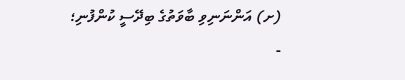(ށ) އަންނަނިވި ބާވަތުގެ ބިދޭސީ ކުންފުނި؛
-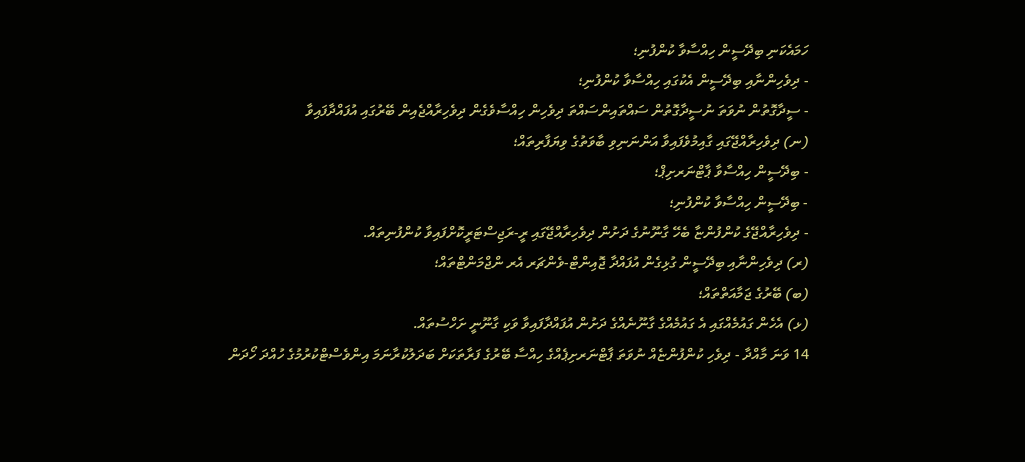ހަމައެކަނި ބިދޭސީން ހިއްސާވާ ކުންފުނި؛
- ދިވެހިންނާއި ބިދޭސީން އެކުގައި ހިއްސާވާ ކުންފުނި؛
- ސީދާގޮތުން ނުވަތަ ނުސީދާގޮތުން ސައްތައިންސައްތަ ދިވެހިން ހިއްސާވެގެން ދިވެހިރާއްޖެއިން ބޭރުގައި އުފައްދާފައިވާ
(ނ) ދިވެހިރާއްޖޭގައި ގާއިމުވެފައިވާ އަންނަނިވި ބާވަތުގެ ވިޔަފާރިތައް؛
- ބިދޭސީން ހިއްސާވާ ޕާޓްނަރށިޕް؛
- ބިދޭސީން ހިއްސާވާ ކުންފުނި؛
- ދިވެހިރާއްޖޭގެ ކުންފުންޏާ ބެހޭ ގާނޫނުގެ ދަށުން ދިވެހިރާއްޖޭގައި ރީ-ރަޖިސްޓަރީކޮށްފައިވާ ކުންފުނިތައް.
(ރ) ދިވެހިންނާއި ބިދޭސީން ގުޅިގެން އުފައްދާ ޖޮއިންޓް-ވެންޗަރ އެރ ންޖްމަންޓްތައް؛
(ބ) ބޭރުގެ ޖަމާއަތްތައް؛
(ޅ) އެހެން ގައުމެއްގައި އެ ގައުމެއްގެ ގާނޫނެއްގެ ދަށުން އުފައްދާފައިވާ ވަކި ގާނޫނީ ށަހްސުތައް.
14 ވަނަ މާއްދާ - ދިވެހި ކުންފުންޏެއް ނުވަތަ ޕާޓްނަރށިޕެއްގެ ހިއްސާ ބޭރުގެ ފަރާތަކަށް ބަދަލުކުރާނަމަ އިންވެސްޓްކުރުމުގެ ހުއްދަ ހޯދަން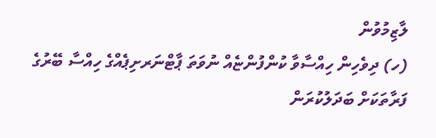ލާޒިމުވުން
(ހ) ދިވެހިން ހިއްސާވާ ކުންފުންޏެއް ނުވަތަ ޕާޓްނަރށިޕެއްގެ ހިއްސާ ބޭރުގެ ފަރާތަކަށް ބަދަލުކުރަން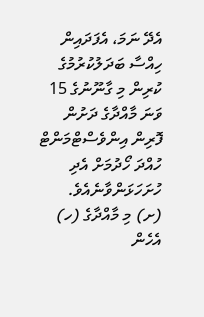އެދޭ ނަމަ، އެފަދައިން ހިއްސާ ބަދަލުކުރުމުގެ ކުރިން މި ގާނޫނުގެ 15 ވަނަ މާއްދާގެ ދަށުން ފޮރިން އިންވެސްޓްމަންޓް ހުއްދަ ހޯދުމަށް އެދި ހުށަހަޅަންވާނެއެވެ.
(ށ) މި މާއްދާގެ (ހ) އެހެން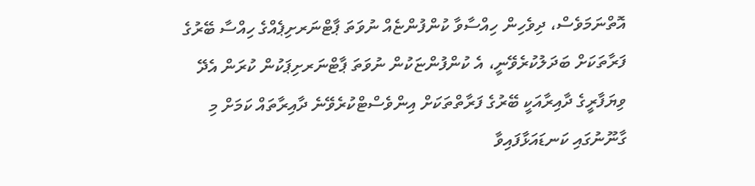އޮތްނަމަވެސް، ދިވެހިން ހިއްސާވާ ކުންފުންޏެއް ނުވަތަ ޕާޓްނަރށިޕެއްގެ ހިއްސާ ބޭރުގެ ފަރާތަކަށް ބަދަލުކުރެވޭނީ، އެ ކުންފުންޏަކުން ނުވަތަ ޕާޓްނަރށިޕަކުން ކުރަން އެދޭ ވިޔަފާރީގެ ދާއިރާއަކީ ބޭރުގެ ފަރާތްތަކަށް އިންވެސްޓްކުރެވޭނެ ދާއިރާތައް ކަމަށް މި ގާނޫނުގައި ކަނޑައަޅާފައިވާ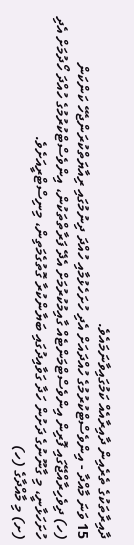ދާއިރާތަކުގެ ތެރެއިން ދާއިރާއެއް ކަމުގައިވާނަމައެވެ.
15 ވަނަ މާއްދާ - އިންވެސްޓްކުރުމުގެ ހުއްދައަށް އެދި ހުށަހެޅުމާއި ހުއްދަ ދިނުމުގައި ރިއާޔަތްކުރަންޖެހޭ ކަންކަން
(ހ) ދިވެހިރާއްޖޭގައި ފޮރިން އިންވެސްޓްމަންޓެއް ގާއިމުކުރުމަށް އެދޭ ފަރާތްތަކުން، އިންވެސްޓްކުރުމުގެ ހުއްދަ ހޯދުމަށް އެދި ހުށަހަޅާނީ، މި ގާނޫނުގެ ދަށުން ހަދާ ގަވާއިދުގައި ބަޔާންކުރާ ގޮތުގެމަތިން، މިނިސްޓްރީއަށެވެ.
(ށ) މި މާއްދާގެ (ހ)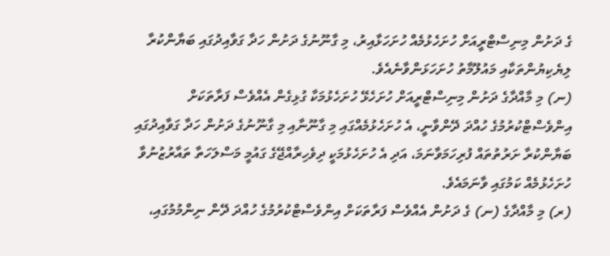ގެ ދަށުން މިނިސްޓްރީއަށް ހުށަހެޅުމެއް ހުށަހަޅާއިރު، މި ގާނޫނުގެ ދަށުން ހަދާ ގަވާއިދުގައި ބަޔާންކުރާ ލިޔެކިޔުންތަކާއި މައުލޫމާތު ހުށަހަޅަންވާނެއެވެ.
(ނ) މި މާއްދާގެ ދަށުން މިނިސްޓްރީއަށް ހުށަހެޅޭ ހުށަހެޅުމަކާ ގުޅިގެން އެއްވެސް ފަރާތަކަށް އިންވެސްޓްކުރުމުގެ ހުއްދަ ދޭންވާނީ، އެ ހުށަހެޅުމެއްގައި މި ގާނޫނާއި މި ގާނޫނުގެ ދަށުން ހަދާ ގަވާއިދުގައި ބަޔާންކުރާ ށަރުތުތައް ފުރިހަމަވާނަމަ، އަދި އެ ހުށަހެޅުމަކީ ދިވެހިރާއްޖޭގެ ގައުމީ މަސްލަހަތާ ތައާރުޒުނުވާ ހުށަހެޅުމެއް ކަމުގައި ވާނަމައެވެ.
(ރ) މި މާއްދާގެ (ނ) ގެ ދަށުން އެއްވެސް ފަރާތަކަށް އިންވެސްޓްކުރުމުގެ ހުއްދަ ދޭން ނިންމުމުގައި،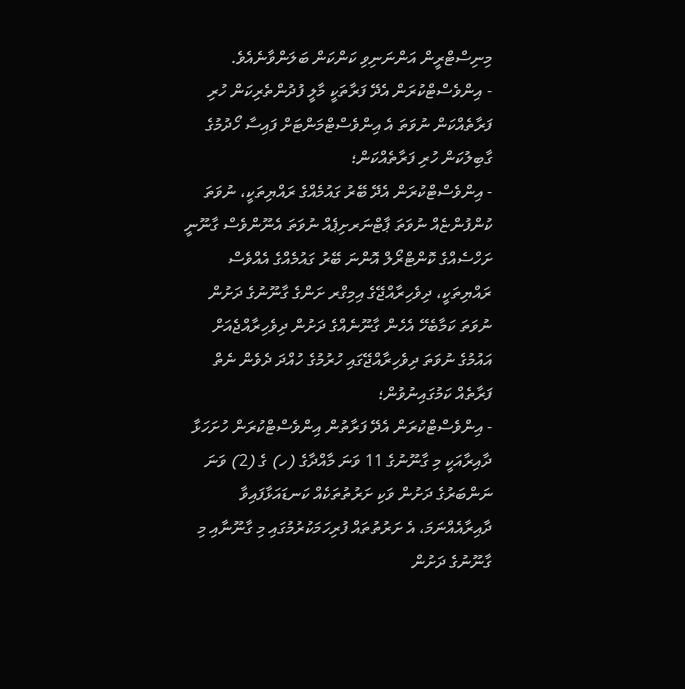މިނިސްޓްރީން އަންނަނިވި ކަންކަން ބަލަންވާނެއެވެ.
- އިންވެސްޓްކުރަން އެދޭ ފަރާތަކީ މާލީ ފުދުންތެރިކަން ހުރި ފަރާތެއްކަން ނުވަތަ އެ އިންވެސްޓްމަންޓަށް ފައިސާ ހޯދުމުގެ ގާބިލުކަން ހުރި ފަރާތެއްކަން؛
- އިންވެސްޓްކުރަން އެދޭ ބޭރު ގައުމެއްގެ ރައްޔިތަކީ، ނުވަތަ ކުންފުންޏެއް ނުވަތަ ޕާޓްނަރށިޕެއް ނުވަތަ އެނޫންވެސް ގާނޫނީ ށަހްސެއްގެ ކޮންޓްރޯލް އޮންނަ ބޭރު ގައުމެއްގެ އެއްވެސް ރައްޔިތަކީ، ދިވެހިރާއްޖޭގެ އިމިގްރ ށަންގެ ގާނޫނުގެ ދަށުން ނުވަތަ ކަމާބެހޭ އެހެން ގާނޫނެއްގެ ދަށުން ދިވެހިރާއްޖެއަށް އައުމުގެ ނުވަތަ ދިވެހިރާއްޖޭގައި ހުރުމުގެ ހުއްދަ ދެވެން ނެތް ފަރާތެއް ކަމުގައިނުވުން؛
- އިންވެސްޓްކުރަން އެދޭ ފަރާތުން އިންވެސްޓްކުރަން ހުށަހަޅާ ދާއިރާއަކީ މި ގާނޫނުގެ 11 ވަނަ މާއްދާގެ (ހ) ގެ (2) ވަނަ ނަންބަރުގެ ދަށުން ވަކި ށަރުތުތަކެއް ކަނޑައަޅާފައިވާ ދާއިރާއެއްނަމަ، އެ ށަރުތުތައް ފުރިހަމަކުރުމުގައި މި ގާނޫނާއި މި ގާނޫނުގެ ދަށުން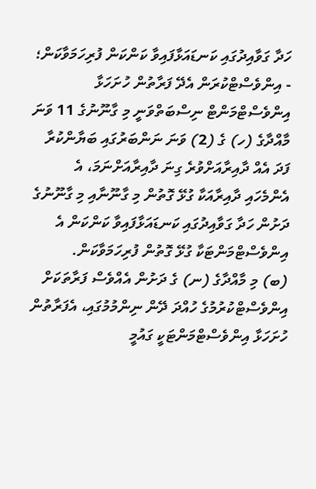ހަދާ ގަވާއިދުގައި ކަނޑައަޅާފައިވާ ކަންކަން ފުރިހަމަވާކަން؛
- އިންވެސްޓްކުރަން އެދޭ ފަރާތުން ހުށަހަޅާ އިންވެސްޓްމަންޓް ނިސްބަތްވަނީ މި ގާނޫނުގެ 11 ވަނަ މާއްދާގެ (ހ) ގެ (2) ވަނަ ނަންބަރުގައި ބަޔާންކުރާ ފަދަ އެއް ދާއިރާއަށްވުރެ ގިނަ ދާއިރާއަށްނަމަ، އެ އެންމެހައި ދާއިރާއަކާ ގުޅޭ ގޮތުން މި ގާނޫނާއި މި ގާނޫނުގެ ދަށުން ހަދާ ގަވާއިދުގައި ކަނޑައަޅާފައިވާ ކަންކަން އެ އިންވެސްޓްމަންޓަކާ ގުޅޭ ގޮތުން ފުރިހަމަވާކަން.
(ބ) މި މާއްދާގެ (ނ) ގެ ދަށުން އެއްވެސް ފަރާތަކަށް އިންވެސްޓްކުރުމުގެ ހުއްދަ ދޭން ނިންމުމުގައި، އެފަރާތުން ހުށަހަޅާ އިންވެސްޓްމަންޓަކީ ގައުމީ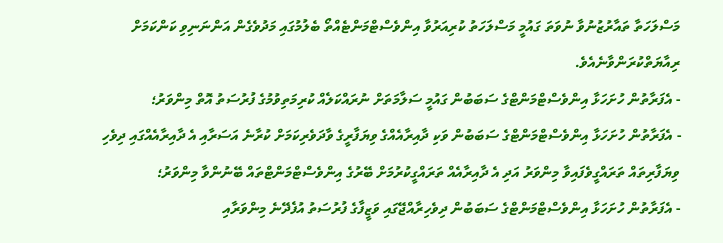މަސްލަހަތާ ތައާރުޒުނުވާ ނުވަތަ ގައުމީ މަސްލަހަތު ކުރިއަރުވާ އިންވެސްޓްމަންޓެއްތޯ ބެލުމުގައި މަދުވެގެން އަންނަނިވި ކަންކަމަށް ރިއާޔަތްކުރަންވާނެއެވެ.
- އެފަރާތުން ހުށަހަޅާ އިންވެސްޓްމަންޓްގެ ސަބަބުން ގައުމީ ސަލާމަތަށް ނުރައްކަލެއް ކުރިމަތިވުމުގެ ފުރުސަތު އޮތް މިންވަރު؛
- އެފަރާތުން ހުށަހަޅާ އިންވެސްޓްމަންޓްގެ ސަބަބުން ވަކި ދާއިރާއެއްގެ ވިޔަފާރީގެ ވާދަވެރިކަމަށް ކުރާނެ އަސަރާއި އެ ދާއިރާއެއްގައި ދިވެހި ވިޔަފާރިތައް ތަރައްގީވެފައިވާ މިންވަރު އަދި އެ ދާއިރާއެއް ތަރައްގީކުރުމަށް ބޭރުގެ އިންވެސްޓްމަންޓްތައް ބޭނުންވާ މިންވަރު؛
- އެފަރާތުން ހުށަހަޅާ އިންވެސްޓްމަންޓްގެ ސަބަބުން ދިވެހިރާއްޖޭގައި ވަޒީފާގެ ފުރުސަތު އުފެދޭނެ މިންވަރާއި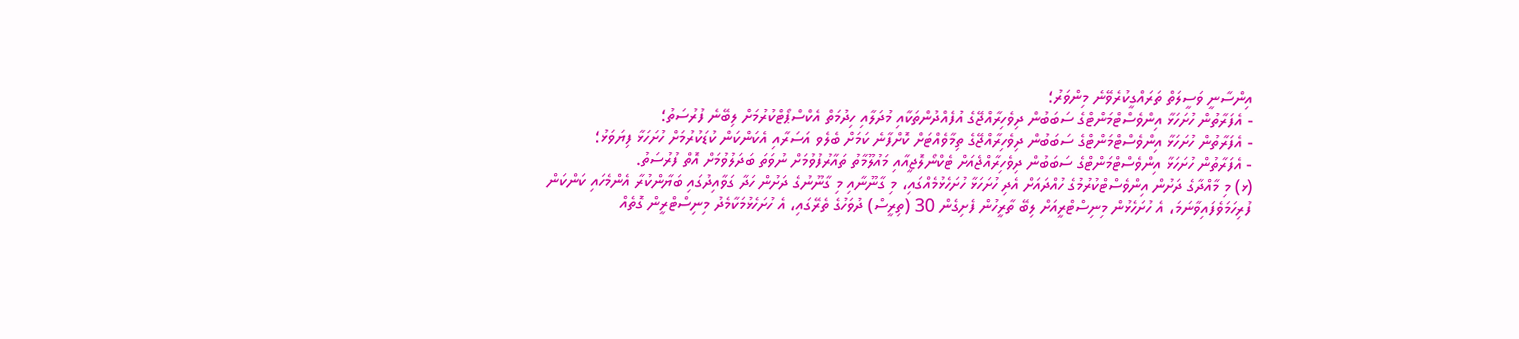އިންސާނީ ވަސީލަތް ތަރައްގީކުރެވޭނެ މިންވަރު؛
- އެފަރާތުން ހުށަހަޅާ އިންވެސްޓްމަންޓްގެ ސަބަބުން ދިވެހިރާއްޖޭގެ އުފެއްދުންތަކާއި މުދަލާއި ހިދުމަތް އެކްސްޕޯޓްކުރުމަށް ލިބޭނެ ފުރުސަތު؛
- އެފަރާތުން ހުށަހަޅާ އިންވެސްޓްމަންޓްގެ ސަބަބުން ދިވެހިރާއްޖޭގެ ތިމާވެއްޓަށް ކޮށްފާނެ ކަމަށް ބެލެވ އަސަރާއި އެކަންކަން ކުޑަކުރުމަށް ހުށަހަޅާ ފިޔަވަޅު؛
- އެފަރާތުން ހުށަހަޅާ އިންވެސްޓްމަންޓްގެ ސަބަބުން ދިވެހިރާއްޖެއަށް ޓެކްނޯލޮޖީއާއި މައުލޫމާތު ތައާރުފުވުމަށް ނުވަތަ ބަދަލުވުމަށް އޮތް ފުރުސަތު.
(ޅ) މި މާއްދާގެ ދަށުން އިންވެސްޓްކުރުމުގެ ހުއްދައަށް އެދި ހުށަހަޅާ ހުށަހެޅުމެއްގައި، މި ގާނޫނާއި މި ގާނޫނުގެ ދަށުން ހަދާ ގަވާއިދުގައި ބަޔާންކުރާ އެންމެހައި ކަންކަން ފުރިހަމަވެފައިވާނަމަ، އެ ހުށަހެޅުން މިނިސްޓްރީއަށް ލިބޭ ތާރީހުން ފެށިގެން 30 (ތިރީސް) ދުވަހުގެ ތެރޭގައި، އެ ހުށަހެޅުމަކާމެދު މިނިސްޓްރީން ގޮތެއް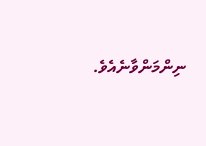ނިންމަންވާނެއެވެ.